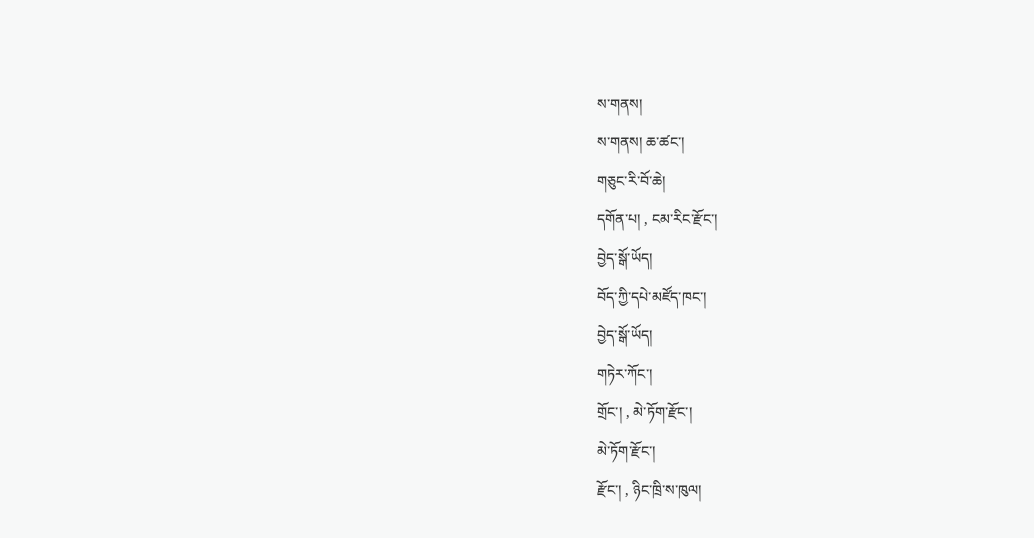ས་གནས།
ས་གནས། ཆ་ཚང་།
གཅུང་རི་བོ་ཆེ།
དགོན་པ། , ངམ་རིང་རྫོང་།
བྱེད་སྒོ་ཡོད།
བོད་ཀྱི་དཔེ་མཛོད་ཁང་།
བྱེད་སྒོ་ཡོད།
གཏེར་ཀོང་།
གྲོང་། , མེ་ཏོག་རྫོང་།
མེ་ཏོག་རྫོང་།
རྫོང་། , ཉིང་ཁྲི་ས་ཁུལ།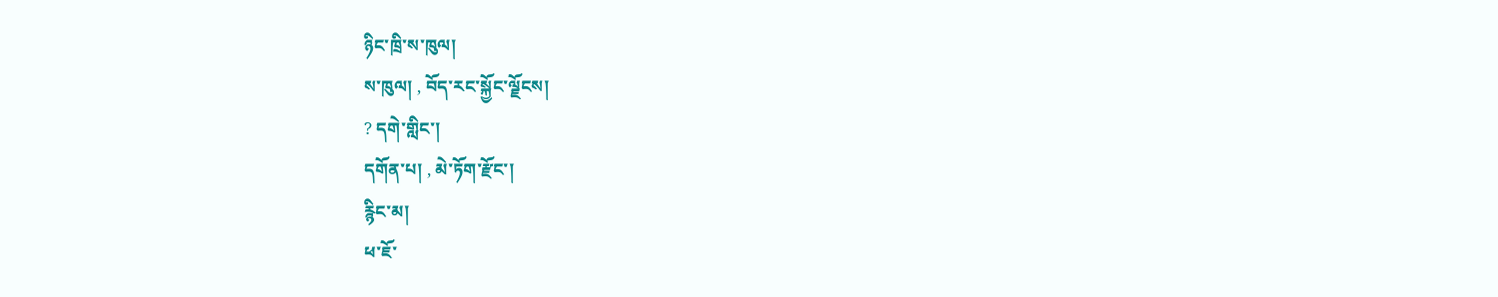ཉིང་ཁྲི་ས་ཁུལ།
ས་ཁུལ། , བོད་རང་སྐྱོང་ལྗོངས།
? དགེ་གླིང་།
དགོན་པ། , མེ་ཏོག་རྫོང་།
རྙིང་མ།
ཕ་ཇོ་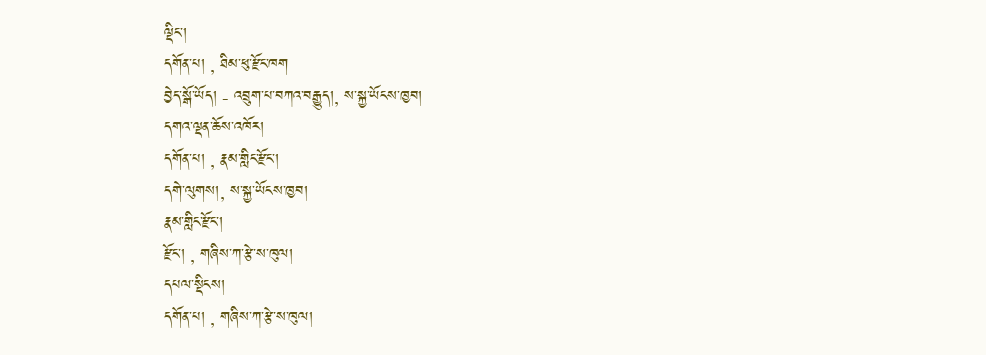ལྡིང་།
དགོན་པ། , ཐིམ་ཕུ་རྫོང་ཁག
བྱེད་སྒོ་ཡོད། - འབྲུག་པ་བཀའ་བརྒྱུད།, ས་སྐྱ་ཡོངས་ཁྱབ།
དགའ་ལྡན་ཆོས་འཁོར།
དགོན་པ། , རྣམ་གླིང་རྫོང་།
དགེ་ལུགས།, ས་སྐྱ་ཡོངས་ཁྱབ།
རྣམ་གླིང་རྫོང་།
རྫོང་། , གཞིས་ཀ་རྩེ་ས་ཁུལ།
དཔལ་སྡིངས།
དགོན་པ། , གཞིས་ཀ་རྩེ་ས་ཁུལ།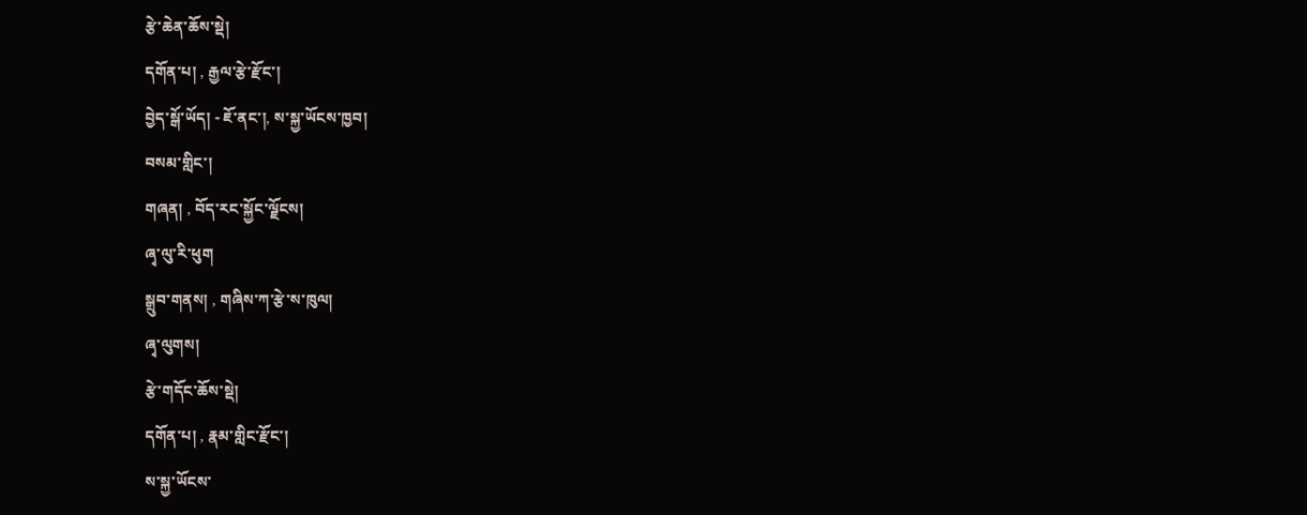རྩེ་ཆེན་ཆོས་སྡེ།
དགོན་པ། , རྒྱལ་རྩེ་རྫོང་།
བྱེད་སྒོ་ཡོད། - ཇོ་ནང་།, ས་སྐྱ་ཡོངས་ཁྱབ།
བསམ་གླིང་།
གཞན། , བོད་རང་སྐྱོང་ལྗོངས།
ཞྭ་ལུ་རི་ཕུག
སྒྲུབ་གནས། , གཞིས་ཀ་རྩེ་ས་ཁུལ།
ཞྭ་ལུགས།
རྩེ་གདོང་ཆོས་སྡེ།
དགོན་པ། , རྣམ་གླིང་རྫོང་།
ས་སྐྱ་ཡོངས་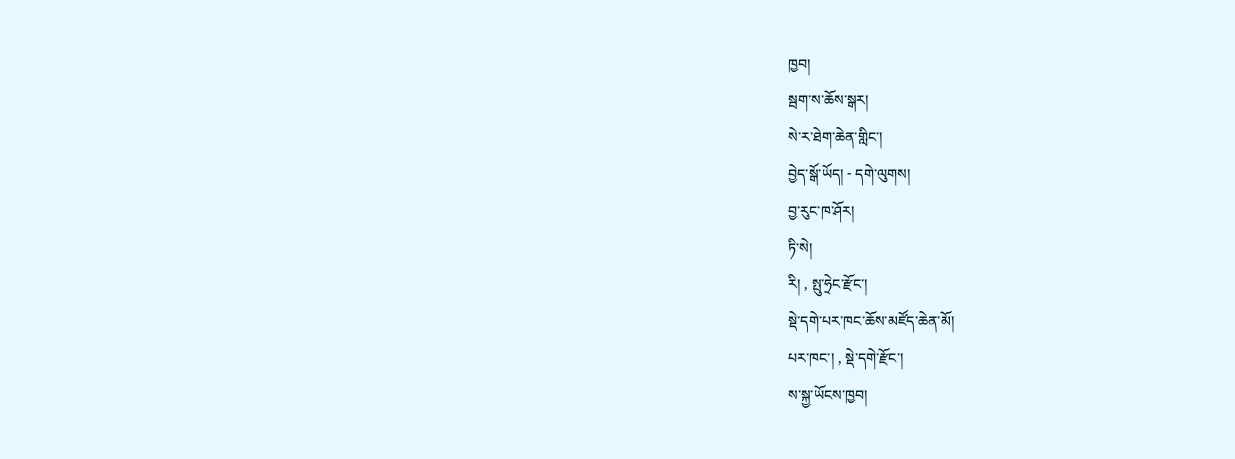ཁྱབ།
སྦག་ས་ཆོས་སྒར།
སེ་ར་ཐེག་ཆེན་གླིང་།
བྱེད་སྒོ་ཡོད། - དགེ་ལུགས།
བྱ་རུང་ཁ་ཤོར།
ཏི་སེ།
རི། , སྤུ་ཧྲེང་རྫོང་།
སྡེ་དགེ་པར་ཁང་ཆོས་མཛོད་ཆེན་མོ།
པར་ཁང་། , སྡེ་དགེ་རྫོང་།
ས་སྐྱ་ཡོངས་ཁྱབ།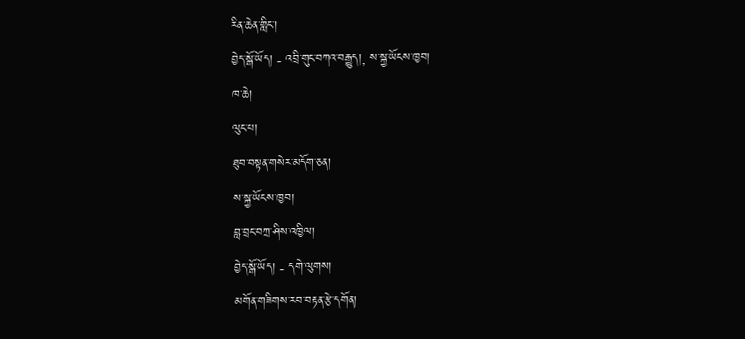རིན་ཆེན་གླིང་།
བྱེད་སྒོ་ཡོད། - འབྲི་གུང་བཀའ་བརྒྱུད།, ས་སྐྱ་ཡོངས་ཁྱབ།
ཁ་ཆེ།
ལུང་པ།
ཐུབ་བསྟན་གསེར་མདོག་ཅན།
ས་སྐྱ་ཡོངས་ཁྱབ།
བླ་བྲང་བཀྲ་ཤིས་འཁྱིལ།
བྱེད་སྒོ་ཡོད། - དགེ་ལུགས།
མགོན་གཟིགས་རབ་བརྟན་རྩེ་དགོན།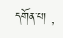དགོན་པ། ,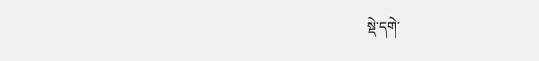སྡེ་དགེ་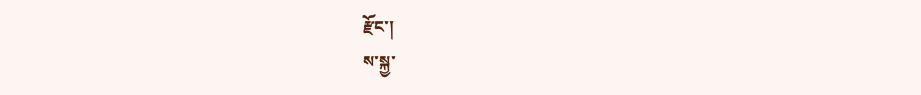རྫོང་།
ས་སྐྱ་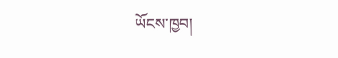ཡོངས་ཁྱབ།